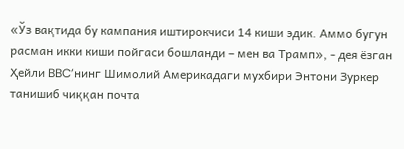«Ўз вақтида бу кампания иштирокчиси 14 киши эдик. Аммо бугун расман икки киши пойгаси бошланди – мен ва Трамп», - дея ёзган Ҳейли BBC’нинг Шимолий Америкадаги мухбири Энтони Зуркер танишиб чиққан почта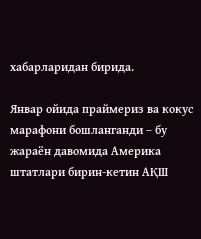хабарларидан бирида.

Январ ойида праймериз ва кокус марафони бошланганди – бу  жараён давомида Америка штатлари бирин-кетин АҚШ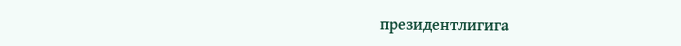президентлигига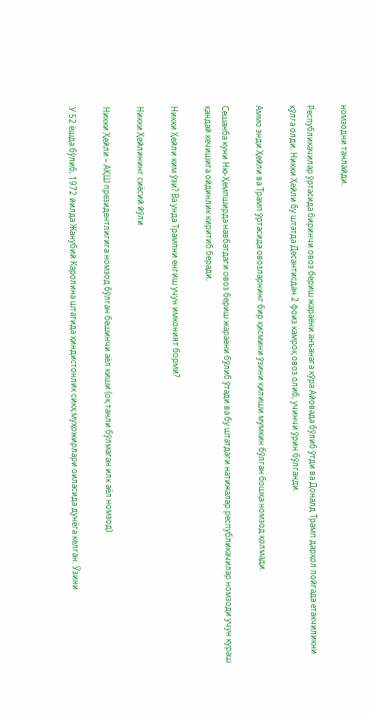номзодни танлайди.

Республикачилар ўртасида биринчи овоз бериш жараёни анъанага кўра Айовада бўлиб ўтди ва Доналд Трамп дарҳол пойгада етакчиликни қўлга олди. Никки Ҳейли бу штатда Десантисдан 2 фоиз камроқ овоз олиб, учинчи ўрин бўлганди.

Аммо энди Ҳейли ва Трамп ўртасида овозларнинг бир қисмини ўзини қилиши мумкин бўлган бошқа номзод қолмади.

Сешанба куни Ню-Ҳемпширда навбатдаги овоз бериш жараёни бўлиб ўтади ва бу штатдаги натижалар республикачилар номзоди учун кураш қандай кечишига ойдинлик киритиб беради.

Никки Ҳейли ким ўзи? Ва унда Трампни енгиш учун имконият борми?

Никки Ҳейлининг сиёсий йўли

Никки Ҳейли – АҚШ президентлигига номзод бўлган бешинчи аёл киши (оқ танли бўлмаган илк аёл номзод).

У 52 ёшда бўлиб, 1972 йилда Жанубий Каролина штатида ҳиндистонлик сикҳ муҳожирлари оиласида дунёга келган. Ўзини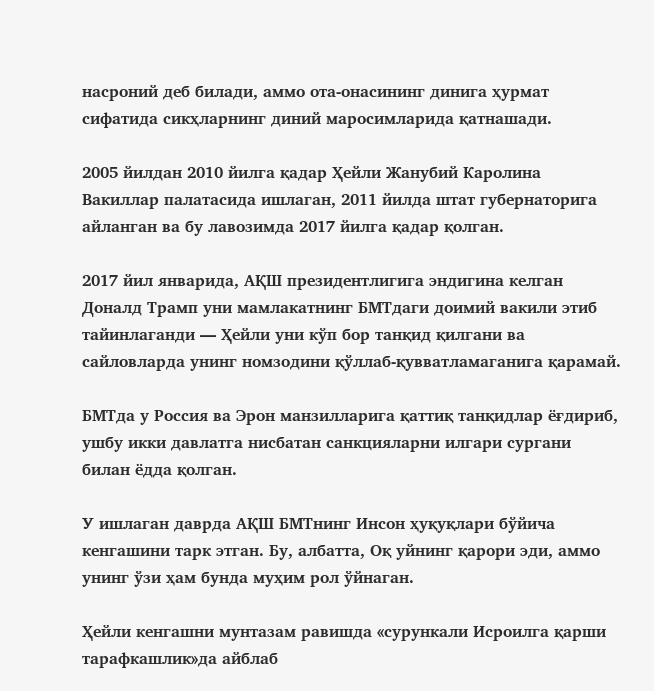насроний деб билади, аммо ота-онасининг динига ҳурмат сифатида сикҳларнинг диний маросимларида қатнашади.

2005 йилдан 2010 йилга қадар Ҳейли Жанубий Каролина Вакиллар палатасида ишлаган, 2011 йилда штат губернаторига айланган ва бу лавозимда 2017 йилга қадар қолган.

2017 йил январида, АҚШ президентлигига эндигина келган Доналд Трамп уни мамлакатнинг БМТдаги доимий вакили этиб тайинлаганди — Ҳейли уни кўп бор танқид қилгани ва сайловларда унинг номзодини қўллаб-қувватламаганига қарамай.

БМТда у Россия ва Эрон манзилларига қаттиқ танқидлар ёғдириб, ушбу икки давлатга нисбатан санкцияларни илгари сургани билан ёдда қолган.

У ишлаган даврда АҚШ БМТнинг Инсон ҳуқуқлари бўйича кенгашини тарк этган. Бу, албатта, Оқ уйнинг қарори эди, аммо унинг ўзи ҳам бунда муҳим рол ўйнаган.

Ҳейли кенгашни мунтазам равишда «сурункали Исроилга қарши тарафкашлик»да айблаб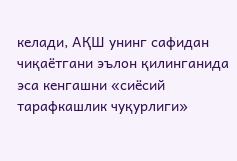келади, АҚШ унинг сафидан чиқаётгани эълон қилинганида эса кенгашни «сиёсий тарафкашлик чуқурлиги»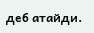деб атайди.